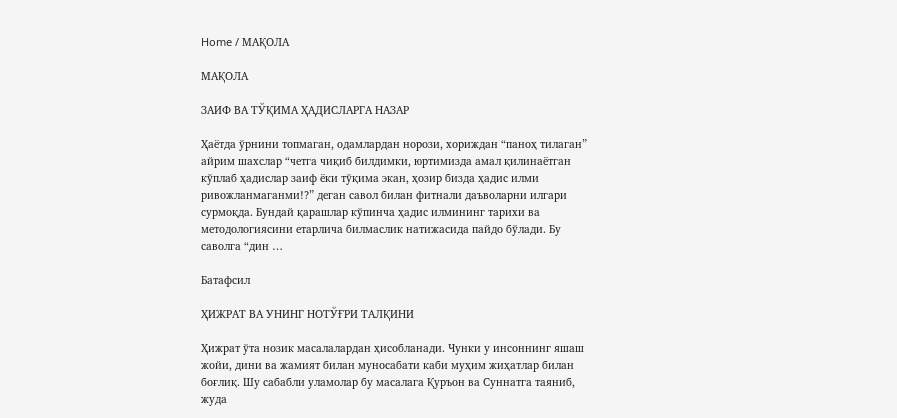Home / МАҚОЛА

МАҚОЛА

ЗАИФ ВА ТЎҚИМА ҲАДИСЛАРГА НАЗАР

Ҳаётда ўрнини топмаган, одамлардан норози, хориждан “паноҳ тилаган” айрим шахслар “четга чиқиб билдимки, юртимизда амал қилинаётган кўплаб ҳадислар заиф ёки тўқима экан, ҳозир бизда ҳадис илми ривожланмаганми!?” деган савол билан фитнали даъволарни илгари сурмоқда. Бундай қарашлар кўпинча ҳадис илмининг тарихи ва методологиясини етарлича билмаслик натижасида пайдо бўлади. Бу саволга “дин …

Батафсил

ҲИЖРАТ ВА УНИНГ НОТЎҒРИ ТАЛҚИНИ

Ҳижрат ўта нозик масалалардан ҳисобланади. Чунки у инсоннинг яшаш жойи, дини ва жамият билан муносабати каби муҳим жиҳатлар билан боғлиқ. Шу сабабли уламолар бу масалага Қуръон ва Суннатга таяниб, жуда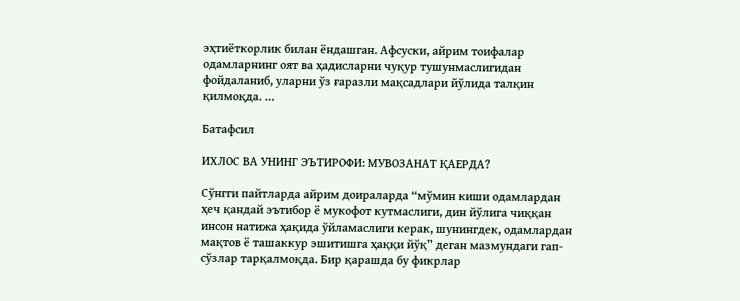эҳтиёткорлик билан ёндашган. Афсуски, айрим тоифалар одамларнинг оят ва ҳадисларни чуқур тушунмаслигидан фойдаланиб, уларни ўз ғаразли мақсадлари йўлида талқин қилмоқда. …

Батафсил

ИХЛОС ВА УНИНГ ЭЪТИРОФИ: МУВОЗАНАТ ҚАЕРДА?

Сўнгги пайтларда айрим доираларда “мўмин киши одамлардан ҳеч қандай эътибор ё мукофот кутмаслиги, дин йўлига чиққан инсон натижа ҳақида ўйламаслиги керак, шунингдек, одамлардан мақтов ё ташаккур эшитишга ҳаққи йўқ” деган мазмундаги гап-сўзлар тарқалмоқда. Бир қарашда бу фикрлар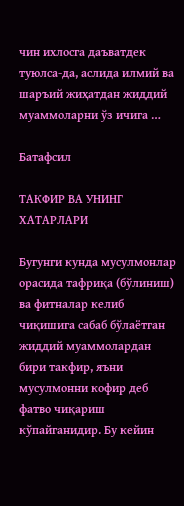чин ихлосга даъватдек туюлса-да, аслида илмий ва шаръий жиҳатдан жиддий муаммоларни ўз ичига …

Батафсил

ТАКФИР ВА УНИНГ ХАТАРЛАРИ

Бугунги кунда мусулмонлар орасида тафриқа (бўлиниш) ва фитналар келиб чиқишига сабаб бўлаётган жиддий муаммолардан бири такфир, яъни мусулмонни кофир деб фатво чиқариш кўпайганидир. Бу кейин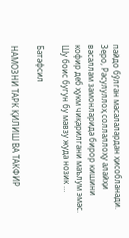пайдо бўлган масалалардан ҳисобланади. Зеро, Расулуллоҳ соллаллоҳу алайҳи васаллам замонларида бирор кишини кофир деб ҳукм чиқарилгани маълум эмас. Шу боис бугун бу мавзу жуда нозик …

Батафсил

НАМОЗНИ ТАРК ҚИЛИШ ВА ТАКФИР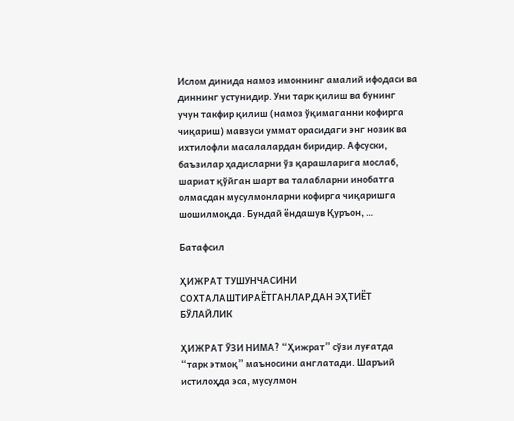Ислом динида намоз имоннинг амалий ифодаси ва диннинг устунидир. Уни тарк қилиш ва бунинг учун такфир қилиш (намоз ўқимаганни кофирга чиқариш) мавзуси уммат орасидаги энг нозик ва ихтилофли масалалардан биридир. Афсуски, баъзилар ҳадисларни ўз қарашларига мослаб, шариат қўйган шарт ва талабларни инобатга олмасдан мусулмонларни кофирга чиқаришга шошилмоқда. Бундай ёндашув Қуръон, …

Батафсил

ҲИЖРАТ ТУШУНЧАСИНИ СОХТАЛАШТИРАЁТГАНЛАРДАН ЭҲТИЁТ БЎЛАЙЛИК

ҲИЖРАТ ЎЗИ НИМА? “Ҳижрат” сўзи луғатда “тарк этмоқ” маъносини англатади. Шаръий истилоҳда эса, мусулмон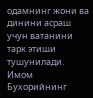одамнинг жони ва динини асраш учун ватанини тарк этиши тушунилади. Имом Бухорийнинг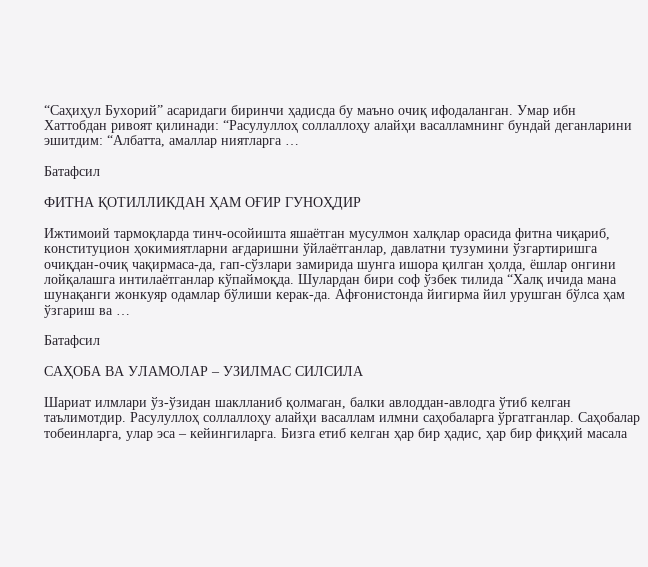“Саҳиҳул Бухорий” асаридаги биринчи ҳадисда бу маъно очиқ ифодаланган. Умар ибн Хаттобдан ривоят қилинади: “Расулуллоҳ соллаллоҳу алайҳи васалламнинг бундай деганларини эшитдим: “Албатта, амаллар ниятларга …

Батафсил

ФИТНА ҚОТИЛЛИКДАН ҲАМ ОҒИР ГУНОҲДИР

Ижтимоий тармоқларда тинч-осойишта яшаётган мусулмон халқлар орасида фитна чиқариб, конституцион ҳокимиятларни ағдаришни ўйлаётганлар, давлатни тузумини ўзгартиришга очиқдан-очиқ чақирмаса-да, гап-сўзлари замирида шунга ишора қилган ҳолда, ёшлар онгини лойқалашга интилаётганлар кўпаймоқда. Шулардан бири соф ўзбек тилида “Халқ ичида мана шунақанги жонкуяр одамлар бўлиши керак-да. Афғонистонда йигирма йил урушган бўлса ҳам ўзгариш ва …

Батафсил

САҲОБА ВА УЛАМОЛАР – УЗИЛМАС СИЛСИЛА

Шариат илмлари ўз-ўзидан шаклланиб қолмаган, балки авлоддан-авлодга ўтиб келган таълимотдир. Расулуллоҳ соллаллоҳу алайҳи васаллам илмни саҳобаларга ўргатганлар. Саҳобалар тобеинларга, улар эса – кейингиларга. Бизга етиб келган ҳар бир ҳадис, ҳар бир фиқҳий масала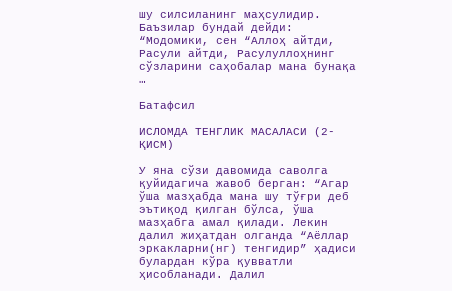шу силсиланинг маҳсулидир. Баъзилар бундай дейди: “Модомики, сен “Аллоҳ айтди, Расули айтди, Расулуллоҳнинг сўзларини саҳобалар мана бунақа …

Батафсил

ИСЛОМДА ТEНГЛИК МАСАЛАСИ (2-ҚИСМ)

У яна сўзи давомида саволга қуйидагича жавоб берган: “Агар ўша мазҳабда мана шу тўғри деб эътиқод қилган бўлса, ўша мазҳабга амал қилади. Лекин далил жиҳатдан олганда “Аёллар эркакларни(нг) тенгидир” ҳадиси булардан кўра қувватли ҳисобланади. Далил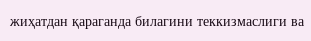жиҳатдан қараганда билагини теккизмаслиги ва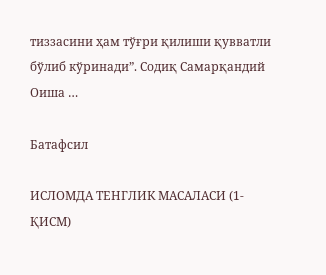тиззасини ҳам тўғри қилиши қувватли бўлиб кўринади”. Содиқ Самарқандий Оиша …

Батафсил

ИСЛОМДА ТЕНГЛИК МАСАЛАСИ (1-ҚИСМ)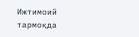Ижтимоий тармоқда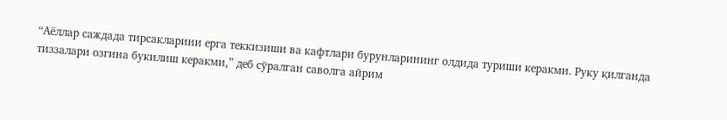“Аёллар саждада тирсакларини ерга теккизиши ва кафтлари бурунларининг олдида туриши керакми. Руку қилганда тиззалари озгина букилиш керакми,” деб сўралган саволга айрим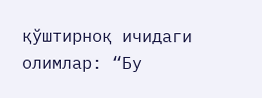қўштирноқ ичидаги олимлар: “Бу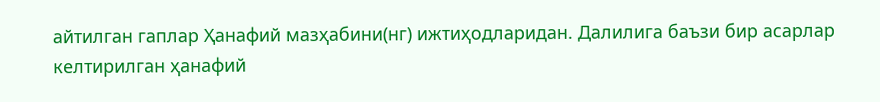айтилган гаплар Ҳанафий мазҳабини(нг) ижтиҳодларидан. Далилига баъзи бир асарлар келтирилган ҳанафий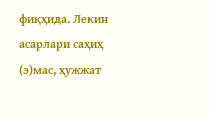фиқҳида. Лекин асарлари саҳиҳ (э)мас, ҳужжат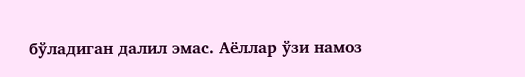бўладиган далил эмас. Аёллар ўзи намоз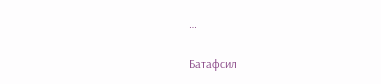…

Батафсил